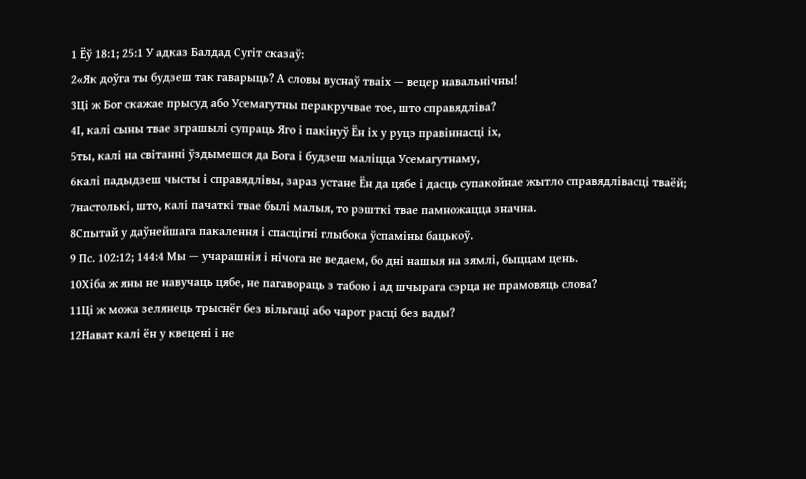1 Ёў 18:1; 25:1 У адказ Балдад Сугіт сказаў:
2«Як доўга ты будзеш так гаварыць? А словы вуснаў тваіх — вецер навальнічны!
3Ці ж Бог скажае прысуд або Усемагутны перакручвае тое, што справядліва?
4І, калі сыны твае зграшылі супраць Яго і пакінуў Ён іх у руцэ правіннасці іх,
5ты, калі на світанні ўздымешся да Бога і будзеш маліцца Усемагутнаму,
6калі падыдзеш чысты і справядлівы, зараз устане Ён да цябе і дасць супакойнае жытло справядлівасці тваёй;
7настолькі, што, калі пачаткі твае былі малыя, то рэшткі твае памножацца значна.
8Спытай у даўнейшага пакалення і спасцігні глыбока ўспаміны бацькоў.
9 Пс. 102:12; 144:4 Мы — учарашнія і нічога не ведаем, бо дні нашыя на зямлі, быццам цень.
10Хіба ж яны не навучаць цябе, не пагавораць з табою і ад шчырага сэрца не прамовяць слова?
11Ці ж можа зелянець трыснёг без вільгаці або чарот расці без вады?
12Нават калі ён у квецені і не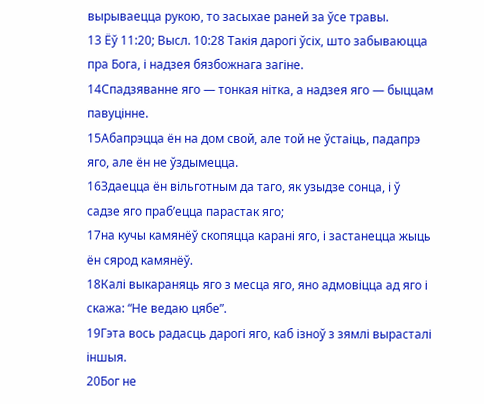вырываецца рукою, то засыхае раней за ўсе травы.
13 Ёў 11:20; Высл. 10:28 Такія дарогі ўсіх, што забываюцца пра Бога, і надзея бязбожнага загіне.
14Спадзяванне яго — тонкая нітка, а надзея яго — быццам павуцінне.
15Абапрэцца ён на дом свой, але той не ўстаіць, падапрэ яго, але ён не ўздымецца.
16Здаецца ён вільготным да таго, як узыдзе сонца, і ў садзе яго праб’ецца парастак яго;
17на кучы камянёў скопяцца карані яго, і застанецца жыць ён сярод камянёў.
18Калі выкараняць яго з месца яго, яно адмовіцца ад яго і скажа: “Не ведаю цябе”.
19Гэта вось радасць дарогі яго, каб ізноў з зямлі вырасталі іншыя.
20Бог не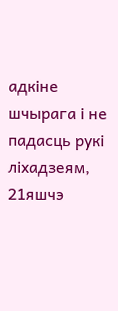адкіне шчырага і не падасць рукі ліхадзеям,
21яшчэ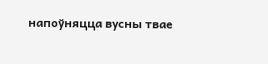напоўняцца вусны твае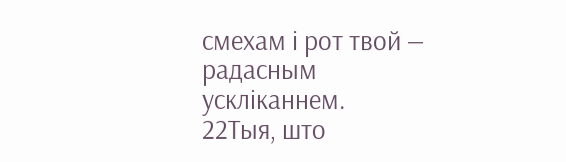смехам і рот твой — радасным ускліканнем.
22Тыя, што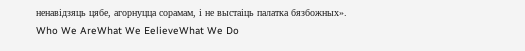ненавідзяць цябе, агорнуцца сорамам, і не выстаіць палатка бязбожных».
Who We AreWhat We EelieveWhat We Do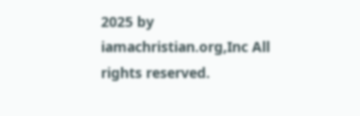2025 by iamachristian.org,Inc All rights reserved.